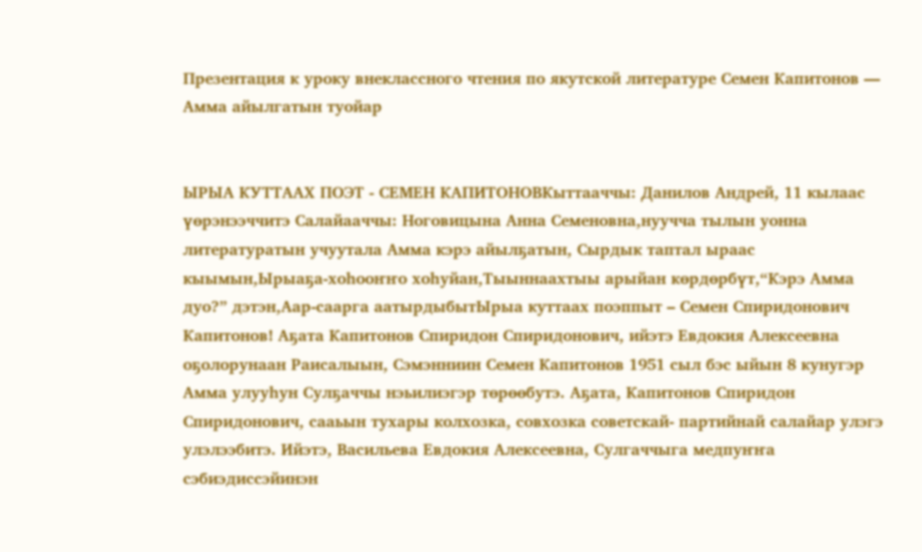Презентация к уроку внеклассного чтения по якутской литературе Семен Капитонов — Амма айылгатын туойар


ЫРЫА КУТТААХ ПОЭТ - СЕМЕН КАПИТОНОВКыттааччы: Данилов Андрей, 11 кылаас үөрэнээччитэ Салайааччы: Ноговицына Анна Семеновна,нуучча тылын уонна литературатын учуутала Амма кэрэ айылҕатын, Сырдык таптал ыраас кыымын,Ырыаҕа-хоһооҥҥо хоһуйан,Тыыннаахтыы арыйан көрдөрбүт,“Кэрэ Амма дуо?” дэтэн,Аар-саарга аатырдыбытЫрыа куттаах поэппыт – Семен Спиридонович Капитонов! Аҕата Капитонов Спиридон Спиридонович, ийэтэ Евдокия Алексеевна оҕолорунаан Раисалыын, Сэмэнниин Семен Капитонов 1951 сыл бэс ыйын 8 кунугэр Амма улууһун Сулҕаччы нэьилиэгэр төрөөбутэ. Аҕата, Капитонов Спиридон Спиридонович, сааьын тухары колхозка, совхозка советскай- партийнай салайар улэгэ улэлээбитэ. Ийэтэ, Васильева Евдокия Алексеевна, Сулгаччыга медпуҥҥа сэбиэдиссэйинэн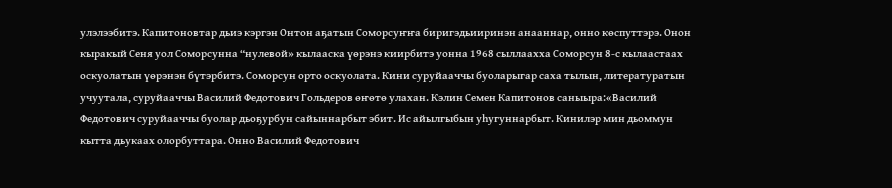улэлээбитэ. Капитоновтар дьиэ кэргэн Онтон аҕатын Соморсуҥҥа биригэдьииринэн анааннар, онно көспуттэрэ. Онон кыракый Сеня уол Соморсунна “нулевой» кылааска үөрэнэ киирбитэ уонна 1968 сыллаахха Соморсун 8-с кылаастаах оскуолатын үөрэнэн бүтэрбитэ. Соморсун орто оскуолата. Кини суруйааччы буоларыгар саха тылын, литературатын учуутала, суруйааччы Василий Федотович Гольдеров өҥөтө улахан. Кэлин Семен Капитонов саныыра:«Василий Федотович суруйааччы буолар дьоҕурбун сайыннарбыт эбит. Ис айылгыбын уһугуннарбыт. Кинилэр мин дьоммун кытта дьукаах олорбуттара. Онно Василий Федотович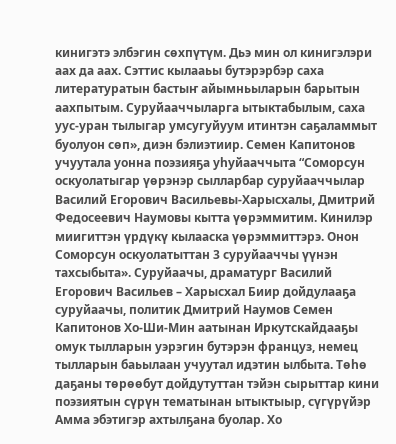кинигэтэ элбэгин сөхпүтүм. Дьэ мин ол кинигэлэри аах да аах. Сэттис кылааьы бутэрэрбэр саха литературатын бастыҥ айымньыларын барытын аахпытым. Суруйааччыларга ытыктабылым, саха уус-уран тылыгар умсугуйуум итинтэн саҕаламмыт буолуон сөп», диэн бэлиэтиир. Семен Капитонов учуутала уонна поэзияҕа уһуйааччыта “Соморсун оскуолатыгар үөрэнэр сылларбар суруйааччылар Василий Егорович Васильевы-Харысхалы, Дмитрий Федосеевич Наумовы кытта үөрэммитим. Кинилэр миигиттэн үрдүкү кылааска үөрэммиттэрэ. Онон Соморсун оскуолатыттан 3 суруйааччы үүнэн тахсыбыта». Суруйаачы, драматург Василий Егорович Васильев – Харысхал Биир дойдулааҕа суруйаачы, политик Дмитрий Наумов Семен Капитонов Хо-Ши-Мин аатынан Иркутскайдааҕы омук тылларын уэрэгин бутэрэн француз, немец тылларын баьылаан учуутал идэтин ылбыта. Төһө даҕаны төрөөбут дойдутуттан тэйэн сырыттар кини поэзиятын сүрүн тематынан ытыктыыр, сүгүрүйэр Амма эбэтигэр ахтылҕана буолар. Хо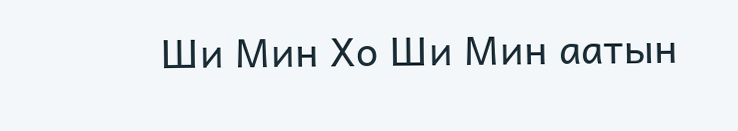Ши Мин Хо Ши Мин аатын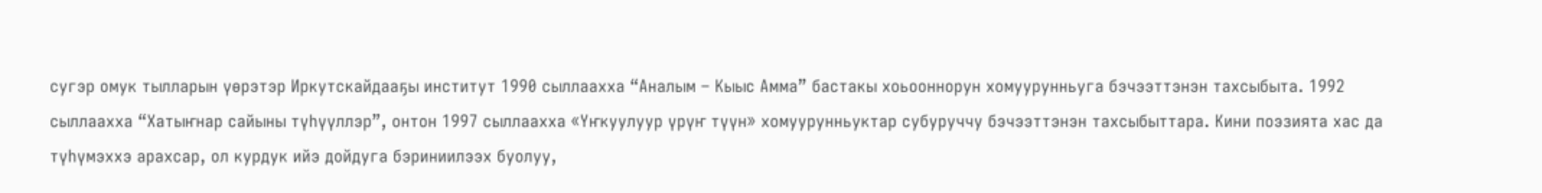сугэр омук тылларын үөрэтэр Иркутскайдааҕы институт 1990 сыллаахха “Аналым – Кыыс Амма” бастакы хоьооннорун хомуурунньуга бэчээттэнэн тахсыбыта. 1992 сыллаахха “Хатыҥнар сайыны түһүүллэр”, онтон 1997 сыллаахха «Үҥкуулуур үрүҥ түүн» хомуурунньуктар субуруччу бэчээттэнэн тахсыбыттара. Кини поэзията хас да түһүмэххэ арахсар, ол курдук ийэ дойдуга бэриниилээх буолуу,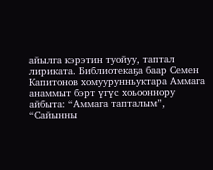айылга кэрэтин туойуу, таптал лириката. Библиотекаҕа баар Семен Капитонов хомуурунньуктара Аммага анаммыт бэрт үгүс хоьооннору айбыта: “Аммага тапталым”, “Сайынны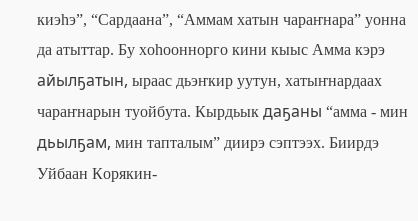киэһэ”, “Сардаана”, “Аммам хатын чараҥнара” уонна да атыттар. Бу хоһооннорго кини кыыс Амма кэрэ айылҕатын, ыраас дьэҥкир уутун, хатыҥнардаах чараҥнарын туойбута. Кырдьык даҕаны “амма - мин дьылҕам, мин тапталым” диирэ сэптээх. Биирдэ Уйбаан Корякин-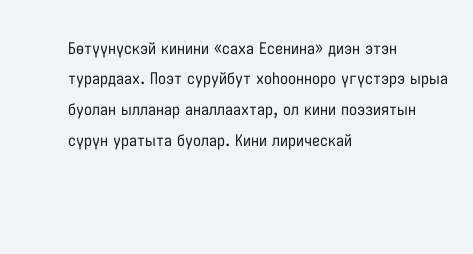Бөтүүнүскэй кинини «саха Есенина» диэн этэн турардаах. Поэт суруйбут хоһоонноро үгүстэрэ ырыа буолан ылланар аналлаахтар, ол кини поэзиятын сүрүн уратыта буолар. Кини лирическай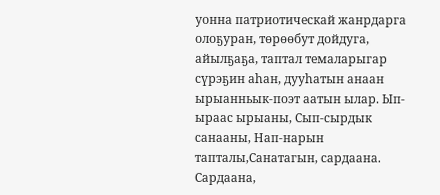уонна патриотическай жанрдарга олоҕуран, төрөөбут дойдуга, айылҕаҕа, таптал темаларыгар сүрэҕин аһан, дууһатын анаан ырыанньык-поэт аатын ылар. Ып-ыраас ырыаны, Сып-сырдык санааны, Нап-нарын тапталы,Санатагын, сардаана. Сардаана,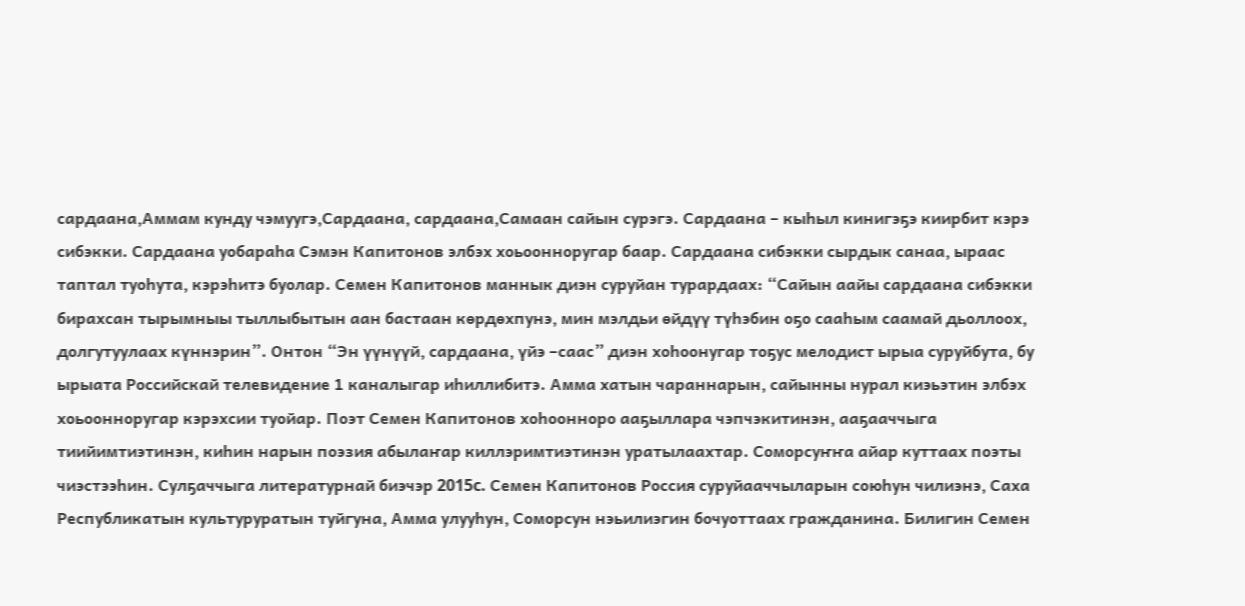сардаана,Аммам кунду чэмуугэ,Сардаана, сардаана,Самаан сайын сурэгэ. Сардаана – кыһыл кинигэҕэ киирбит кэрэ сибэкки. Сардаана уобараһа Сэмэн Капитонов элбэх хоьоонноругар баар. Сардаана сибэкки сырдык санаа, ыраас таптал туоһута, кэрэһитэ буолар. Семен Капитонов маннык диэн суруйан турардаах: “Сайын аайы сардаана сибэкки бирахсан тырымныы тыллыбытын аан бастаан көрдөхпунэ, мин мэлдьи өйдүү түһэбин оҕо сааһым саамай дьоллоох, долгутуулаах күннэрин”. Онтон “Эн үүнүүй, сардаана, үйэ –саас” диэн хоһоонугар тоҕус мелодист ырыа суруйбута, бу ырыата Российскай телевидение 1 каналыгар иһиллибитэ. Амма хатын чараннарын, сайынны нурал киэьэтин элбэх хоьоонноругар кэрэхсии туойар. Поэт Семен Капитонов хоһоонноро ааҕыллара чэпчэкитинэн, ааҕааччыга тиийимтиэтинэн, киһин нарын поэзия абылаҥар киллэримтиэтинэн уратылаахтар. Соморсуҥҥа айар куттаах поэты чиэстээһин. Сулҕаччыга литературнай биэчэр 2015c. Семен Капитонов Россия суруйааччыларын союһун чилиэнэ, Саха Республикатын культуруратын туйгуна, Амма улууһун, Соморсун нэьилиэгин бочуоттаах гражданина. Билигин Семен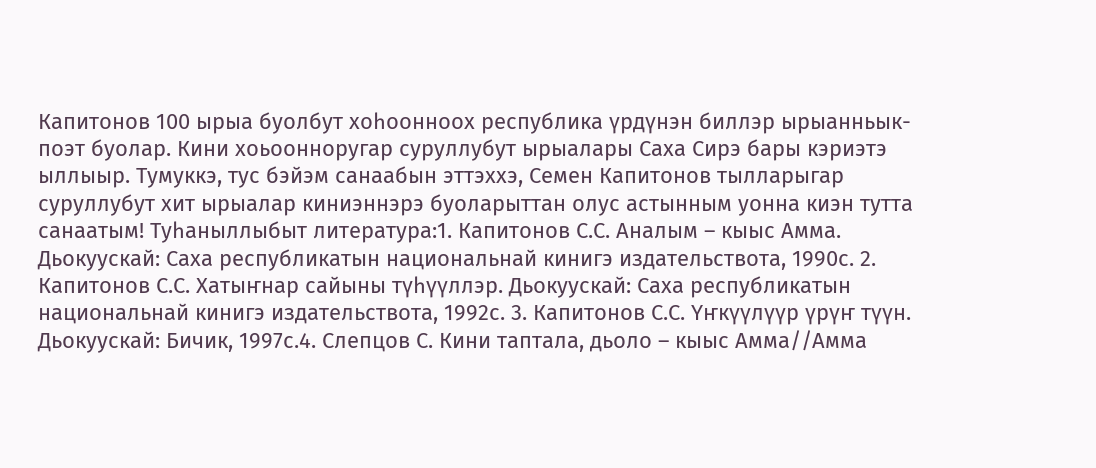Капитонов 100 ырыа буолбут хоһоонноох республика үрдүнэн биллэр ырыанньык-поэт буолар. Кини хоьоонноругар суруллубут ырыалары Саха Сирэ бары кэриэтэ ыллыыр. Тумуккэ, тус бэйэм санаабын эттэххэ, Семен Капитонов тылларыгар суруллубут хит ырыалар киниэннэрэ буоларыттан олус астынным уонна киэн тутта санаатым! Туһаныллыбыт литература:1. Капитонов С.С. Аналым – кыыс Амма. Дьокуускай: Саха республикатын национальнай кинигэ издательствота, 1990с. 2. Капитонов С.С. Хатыҥнар сайыны түһүүллэр. Дьокуускай: Саха республикатын национальнай кинигэ издательствота, 1992с. 3. Капитонов С.С. Үҥкүүлүүр үрүҥ түүн. Дьокуускай: Бичик, 1997с.4. Слепцов С. Кини таптала, дьоло – кыыс Амма//Амма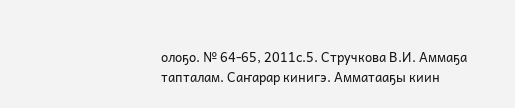олоҕо. № 64-65, 2011с.5. Стручкова В.И. Аммаҕа тапталам. Саҥарар кинигэ. Амматааҕы киин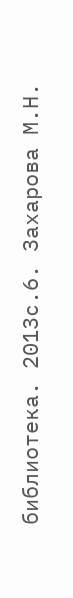библиотека. 2013с.6. Захарова М.Н.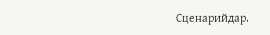Сценарийдар.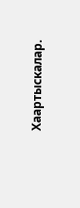Хаартыскалар.